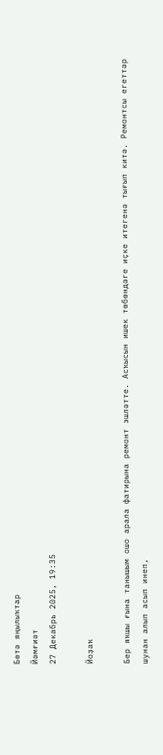Бөтә яңылыҡтар
Йәмғиәт
27 Декабрь 2025, 19:35

Йоҙаҡ

Бер яҡшы ғына танышым ошо арала фатирына ремонт эшләтте. Асҡысын ишек төбөндәге иҫке итегенә тығып китә. Ремонтсы егеттәр шунан алып асып инеп,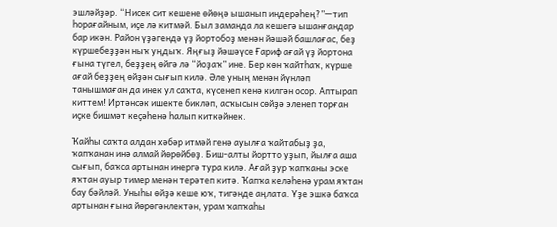эшләйҙәр. “Нисек сит кешене өйөңә ышанып индерәһең?”—тип һорағайным, иҫе лә китмәй. Был заманда ла кешегә ышанғандар бар икән. Район үҙәгендә үҙ йортобоҙ менән йәшәй башлағас, беҙ күршебеҙҙән ныҡ уңдыҡ. Яңғыҙ йәшәүсе Ғариф ағай үҙ йортона ғына түгел, беҙҙең өйгә лә “йоҙаҡ” ине. Бер көн ҡайтһаҡ, күрше ағай беҙҙең өйҙән сығып килә. Әле уның менән йүнләп танышмаған да инек ул саҡта, күсенеп кенә килгән осор. Аптырап киттем! Иртәнсәк ишекте бикләп, асҡысын сөйҙә эленеп торған иҫке бишмәт кеҫәһенә һалып киткәйнек.

Ҡайһы саҡта алдан хәбәр итмәй генә ауылға ҡайтабыҙ ҙа, ҡапҡанан инә алмай йөрөйбөҙ. Биш-алты йортто уҙып, йылға аша сығып, баҡса артынан инергә тура килә. Ағай ҙур ҡапҡаны эске яҡтан ауыр тимер менән терәтеп китә. Ҡапҡа келәһенә урам яҡтан бау бәйләй. Уныһы өйҙә кеше юҡ, тигәнде аңлата. Үҙе эшкә баҡса артынан ғына йөрөгәнлектән, урам ҡапҡаһы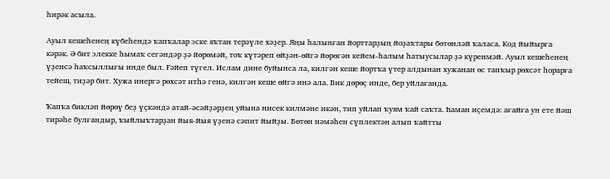һирәк асыла.

Ауыл кешеһенең күбеһендә ҡапҡалар эске яҡтан терәүле хәҙер. Яңы һалынған йорттарҙың йоҙаҡтары бөтөнләй ҡаласа. Код йыйырға кәрәк. Ә бит элекке һымаҡ сегәндәр ҙә йөрөмәй, тоҡ күтәреп өйҙән-өйгә йөрөгән кейем-һалым һатыусылар ҙә күренмәй. Ауыл кешеһенең үҙенсә һаҡсыллығы инде был. Ғәйеп түгел. Ислам дине буйынса ла, килгән кеше йортҡа үтер алдынан хужанан өс тапҡыр рөхсәт һорарға тейеш, тиҙәр бит. Хужа инергә рөхсәт итһә генә, килгән кеше өйгә инә ала. Бик дөрөҫ инде, бер уйлағанда.

Ҡапҡа бикләп йөрөү беҙ үҫкәндә атай-әсәйҙәрҙең уйына нисек килмәне икән, тип уйлап ҡуям ҡай саҡта. Һаман иҫемдә: ағайға ун ете йәш тирәһе булғандыр, ҡыйлыҡтарҙан йыя-йыя үҙенә сәпит йыйҙы. Бөтөн нәмәһен сүплектән алып ҡайтты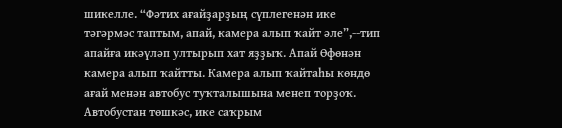шикелле. “Фәтих ағайҙарҙың сүплегенән ике тәгәрмәс таптым, апай, камера алып ҡайт әле”,--тип апайға икәүләп ултырып хат яҙҙыҡ. Апай Өфөнән камера алып ҡайтты. Камера алып ҡайтаһы көндө ағай менән автобус туҡталышына менеп торҙоҡ. Автобустан төшкәс, ике саҡрым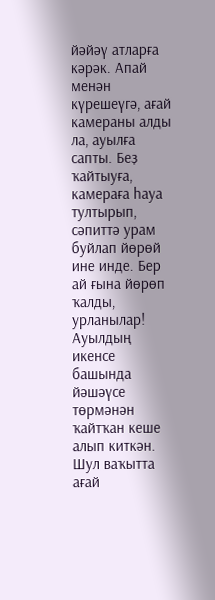йәйәү атларға кәрәк. Апай менән күрешеүгә, ағай камераны алды ла, ауылға сапты. Беҙ ҡайтыуға, камераға һауа тултырып, сәпиттә урам буйлап йөрөй ине инде. Бер ай ғына йөрөп ҡалды, урланылар! Ауылдың икенсе башында йәшәүсе төрмәнән ҡайтҡан кеше алып киткән. Шул ваҡытта ағай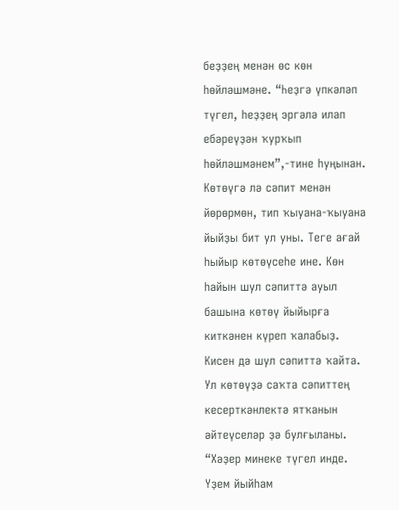беҙҙең менән өс көн һөйләшмәне. “Һеҙгә үпкәләп түгел, һеҙҙең эргәлә илап ебәреүҙән ҡурҡып һөйләшмәнем”,-тине һуңынан. Көтөүгә лә сәпит менән йөрөрмөн, тип ҡыуана-ҡыуана йыйҙы бит ул уны. Теге ағай һыйыр көтөүсеһе ине. Көн һайын шул сәпиттә ауыл башына көтөү йыйырға киткәнен күреп ҡалабыҙ. Кисен дә шул сәпиттә ҡайта. Ул көтөүҙә саҡта сәпиттең кесерткәнлектә ятҡанын әйтеүселәр ҙә булғыланы. “Хәҙер минеке түгел инде. Үҙем йыйһам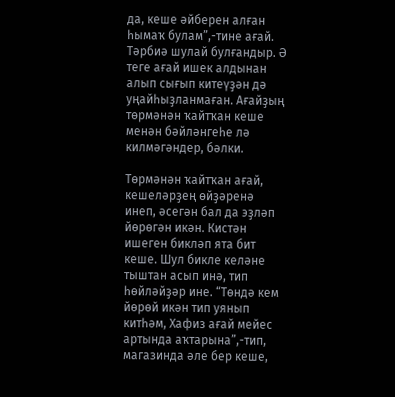да, кеше әйберен алған һымаҡ булам”,-тине ағай. Тәрбиә шулай булғандыр. Ә теге ағай ишек алдынан алып сығып китеүҙән дә уңайһыҙланмаған. Ағайҙың төрмәнән ҡайтҡан кеше менән бәйләнгеһе лә килмәгәндер, бәлки.

Төрмәнән ҡайтҡан ағай, кешеләрҙең өйҙәренә инеп, әсегән бал да эҙләп йөрөгән икән. Кистән ишеген бикләп ята бит кеше. Шул бикле келәне тыштан асып инә, тип һөйләйҙәр ине. “Төндә кем йөрөй икән тип уянып китһәм, Хафиз ағай мейес артында аҡтарына”,-тип, магазинда әле бер кеше,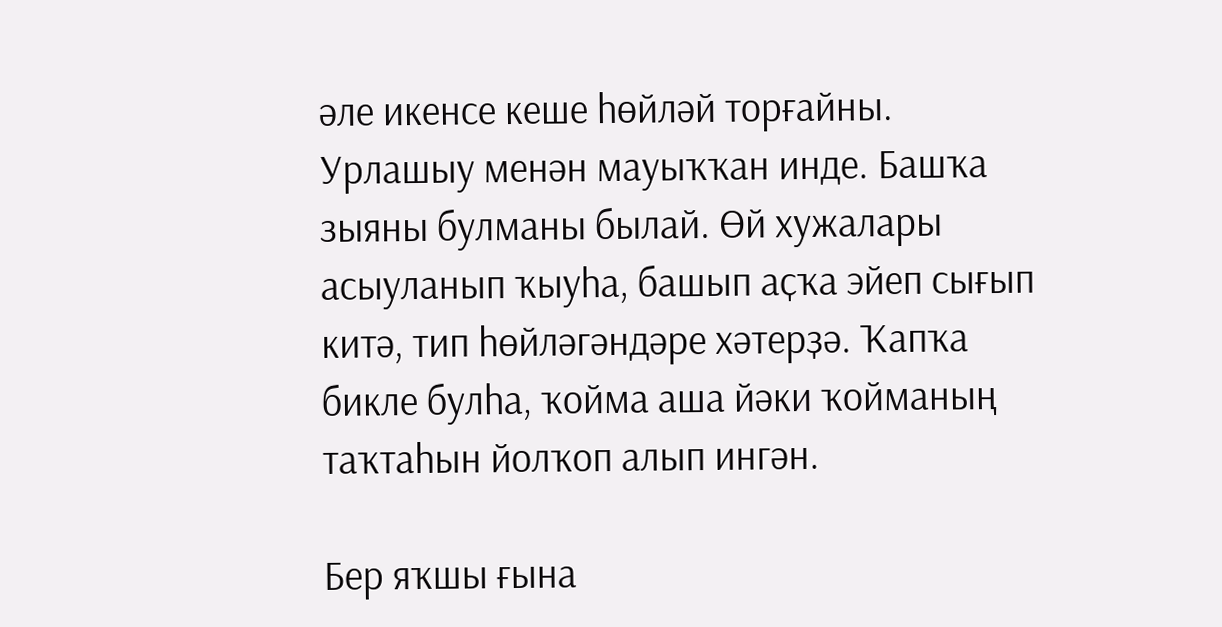әле икенсе кеше һөйләй торғайны. Урлашыу менән мауыҡҡан инде. Башҡа зыяны булманы былай. Өй хужалары асыуланып ҡыуһа, башып аҫҡа эйеп сығып китә, тип һөйләгәндәре хәтерҙә. Ҡапҡа бикле булһа, ҡойма аша йәки ҡойманың таҡтаһын йолҡоп алып ингән.

Бер яҡшы ғына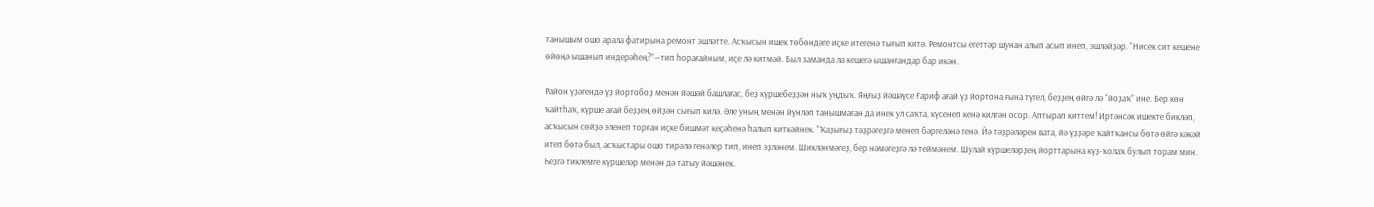танышым ошо арала фатирына ремонт эшләтте. Асҡысын ишек төбөндәге иҫке итегенә тығып китә. Ремонтсы егеттәр шунан алып асып инеп, эшләйҙәр. “Нисек сит кешене өйөңә ышанып индерәһең?”—тип һорағайным, иҫе лә китмәй. Был заманда ла кешегә ышанғандар бар икән.

Район үҙәгендә үҙ йортобоҙ менән йәшәй башлағас, беҙ күршебеҙҙән ныҡ уңдыҡ. Яңғыҙ йәшәүсе Ғариф ағай үҙ йортона ғына түгел, беҙҙең өйгә лә “йоҙаҡ” ине. Бер көн ҡайтһаҡ, күрше ағай беҙҙең өйҙән сығып килә. Әле уның менән йүнләп танышмаған да инек ул саҡта, күсенеп кенә килгән осор. Аптырап киттем! Иртәнсәк ишекте бикләп, асҡысын сөйҙә эленеп торған иҫке бишмәт кеҫәһенә һалып киткәйнек. “Ҡаҙығыҙ тәҙрәгеҙгә менеп бәргеләнә генә. Йә тәҙрәләрен вата, йә үҙҙәре ҡайтҡансы бөтә өйгә кәкәй итеп бөтә был, асҡыстары ошо тирәлә генәлер тип, инеп эҙләнем. Шикләнмәгеҙ, бер нәмәгеҙгә лә теймәнем. Шулай күршеләрҙең йорттарына күҙ-ҡолаҡ булып торам мин. Һеҙгә тиклемге күршеләр менән дә татыу йәшәнек.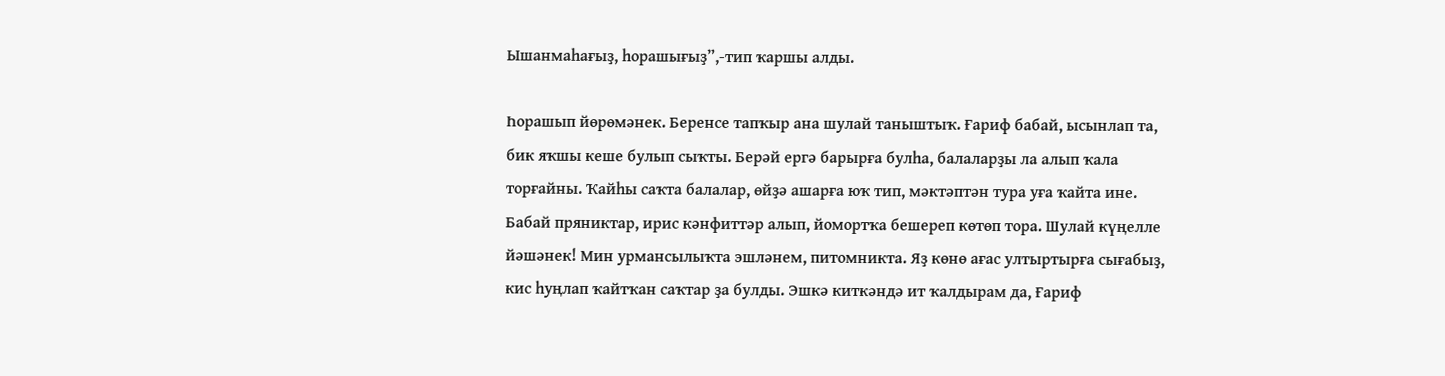Ышанмаһағыҙ, һорашығыҙ”,-тип ҡаршы алды.

Һорашып йөрөмәнек. Беренсе тапҡыр ана шулай таныштыҡ. Ғариф бабай, ысынлап та, бик яҡшы кеше булып сыҡты. Берәй ергә барырға булһа, балаларҙы ла алып ҡала торғайны. Ҡайһы саҡта балалар, өйҙә ашарға юҡ тип, мәктәптән тура уға ҡайта ине. Бабай пряниктар, ирис кәнфиттәр алып, йомортҡа бешереп көтөп тора. Шулай күңелле йәшәнек! Мин урмансылыҡта эшләнем, питомникта. Яҙ көнө ағас ултыртырға сығабыҙ, кис һуңлап ҡайтҡан саҡтар ҙа булды. Эшкә киткәндә ит ҡалдырам да, Ғариф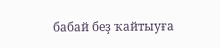бабай беҙ ҡайтыуға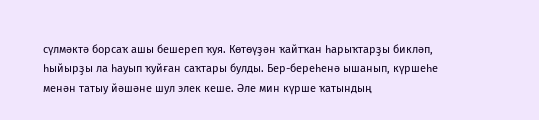сүлмәктә борсаҡ ашы бешереп ҡуя. Көтөүҙән ҡайтҡан һарыҡтарҙы бикләп, һыйырҙы ла һауып ҡуйған саҡтары булды. Бер-береһенә ышанып, күршеһе менән татыу йәшәне шул элек кеше. Әле мин күрше ҡатындың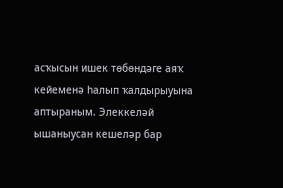асҡысын ишек төбөндәге аяҡ кейеменә һалып ҡалдырыуына аптыраным. Элеккеләй ышаныусан кешеләр бар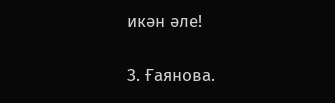икән әле!

З. Ғаянова.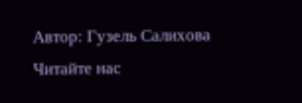Автор: Гузель Салихова
Читайте нас